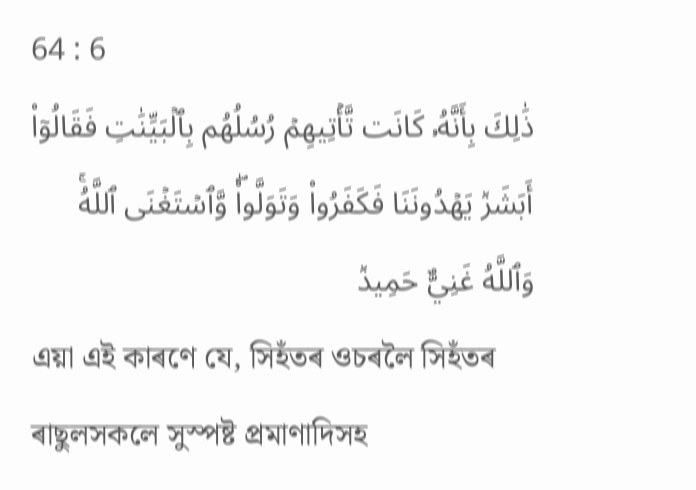64 : 6
ذَٰلِكَ بِأَنَّهُۥ كَانَت تَّأۡتِيهِمۡ رُسُلُهُم بِٱلۡبَيِّنَٰتِ فَقَالُوٓاْ أَبَشَرٞ يَهۡدُونَنَا فَكَفَرُواْ وَتَوَلَّواْۖ وَّٱسۡتَغۡنَى ٱللَّهُۚ وَٱللَّهُ غَنِيٌّ حَمِيدٞ
এয়া এই কাৰণে যে, সিহঁতৰ ওচৰলৈ সিহঁতৰ ৰাছুলসকলে সুস্পষ্ট প্ৰমাণাদিসহ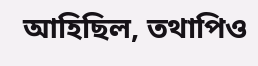আহিছিল, তথাপিও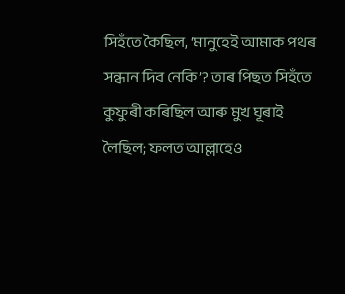সিহঁতে কৈছিল, ‘মানুহেই আমাক পথৰ সন্ধান দিব নেকি’? তাৰ পিছত সিহঁতে কুফুৰী কৰিছিল আৰু মুখ ঘূৰাই লৈছিল; ফলত আল্লাহেও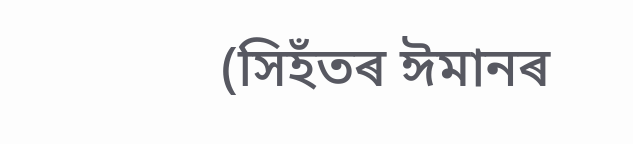(সিহঁতৰ ঈমানৰ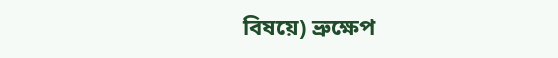বিষয়ে) ভ্ৰুক্ষেপ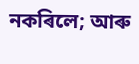নকৰিলে; আৰু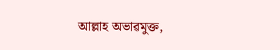আল্লাহ অভাৱমুক্ত,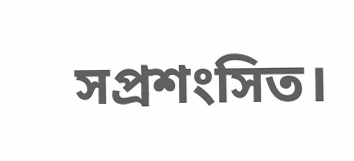সপ্ৰশংসিত।